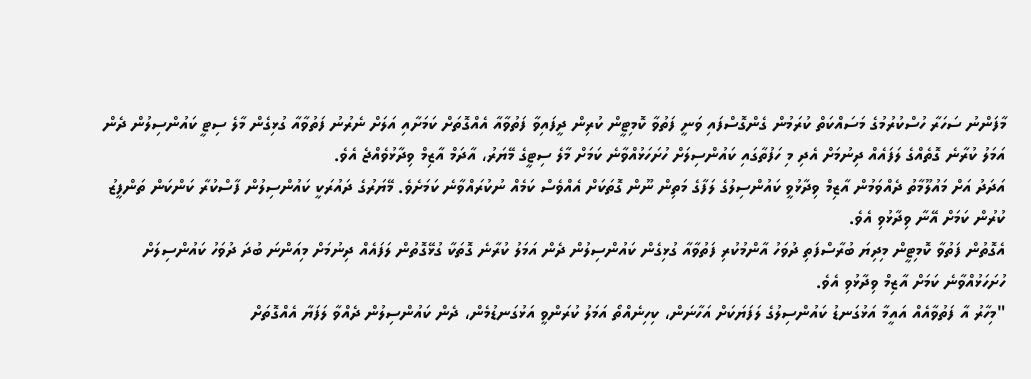މާފަންނު ސަހަރާ ހުސްކުރުމުގެ މަސައްކަތް ކުރަމުން ގެންގޮސްފައި ވަނީ ފަތުވާ ކޮމިޓީން ކުރިން ދީފައިވާ ފަތުވާއާ އެއްގޮތަށް ކަމަށާއި އަލަށް ނެރުނު ފަތުވާއާ ގުޅިގެން މާލެ ސިޓީ ކައުންސިލުން ދެން އަމަލު ކުރާނެ ގޮތެއްގެ ލަފައެއް ދިނުމަށް އެދި މި ހަފުތާގައި ކައުންސިލަށް ހުށަހަޅުއްވާނެ ކަމަށް މާލެ ސިޓީގެ މޭޔަރު، އާދަމް އާޒިމް ވިދާޅުވެއްޖެ އެވެ.
އަދަދު އަށް މައުލޫމާތު ދެއްވަމުން އާޒިމް ވިދާޅުވީ ކައުންސިލުގެ ލަފާގެ މަތިން ނޫން ގޮތަކަށް އެއްވެސް ކަމެއް ނުކުރައްވާނެ ކަމަށެވެ. މޭޔަރުގެ ދައުރަކީ ކައުންސިލުން ފާސްކުރާ ކަންކަން ތަންފީޒު ކުރުން ކަމަށް އޭނާ ވިދާޅުވި އެވެ.
އެގޮތުން ފަތުވާ ކޮމިޓީން މިދިޔަ ބުރާސްފަތި ދުވަހު އާންމުކުރި ފަތުވާއާ ގުޅިގެން ކައުންސިލުން ދެން އަމަލު ކުރާނެ ގޮތަކާ ގުޅޭގޮތުން ލަފައެއް ދިނުމަށް މިއަންނަ ބުދަ ދުވަހު ކައުންސިލަށް ހުށަހަޅުއްވާނެ ކަމަށް އާޒިމް ވިދާޅުވި އެވެ.
"މިހާރު އާ ފަތުވާއެއް އައީމާ އަޅުގަނޑު ކައުންސިލުގެ ލަފަޔަކަށް އަހާނަން، ކިހިނެއްތޯ އަމަލު ކުރަންވީ އަޅުގަނޑުމެން، ދެން ކައުންސިލުން ދެއްވާ ލަފަޔާ އެއްގޮތަށް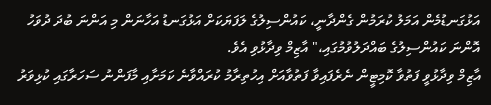އަޅުގަނޑުމެން އަމަލު ކުރަމުން ގެންދާނީ، ކައުންސިލުގެ ލަފަޔަކަށް އަޅުގަނޑު އަހާނަން މި އަންނަ ބުދަ ދުވަހު އޮންނަ ކައުންސިލުގެ ބައްދަލުވުމުގައި،" އާޒިމް ވިދާޅުވި އެވެ.
އާޒިމް ވިދާޅުވީ ފަތުވާ ކޮމިޓީން ނެރެފައިވާ ފަތުވާއަށް އިހުތިރާމު ކުރައްވާނެ ކަމަށާއި މާފަންނު ސަހަރާގައި ކުޅިވަރު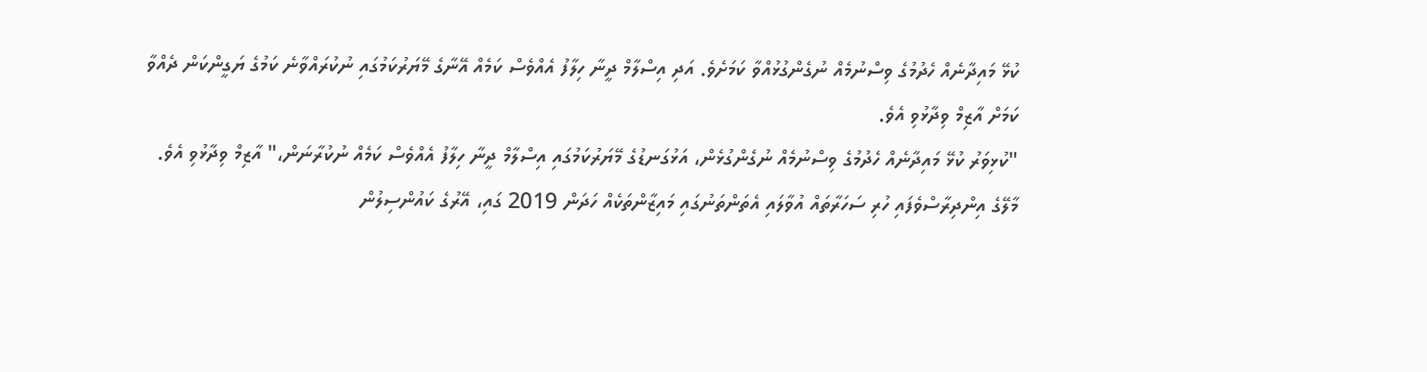ކުޅޭ މައިދާނެއް ހެދުމުގެ ވިސްނުމެއް ނުގެންގުޅުއްވާ ކަމަށެވެ. އަދި އިސްލާމް ދީނާ ހިލާފު އެއްވެސް ކަމެއް އޭނާގެ މޭޔަރުކަމުގައި ނުކުރައްވާނެ ކަމުގެ ޔަގީންކަން ދެއްވާ ކަމަށް އާޒިމް ވިދާޅުވި އެވެ.
"ކުޅިވަރު ކުޅޭ މައިދާނެއް ހެދުމުގެ ވިސްނުމެއް ނުގެންގުޅެން، އަޅުގަނޑުގެ މޭޔަރުކަމުގައި އިސްލާމް ދީނާ ހިލާފު އެއްވެސް ކަމެއް ނުކުރާނަން،" އާޒިމް ވިދާޅުވި އެވެ.
މާލޭގެ އިންދިރާސްވެފައި ހުރި ސަހަރާތައް އުވާލައި އެތަންތަނުގައި މައިޒާންތަކެއް ހަދަން 2019 ގައި، އޭރުގެ ކައުންސިލުން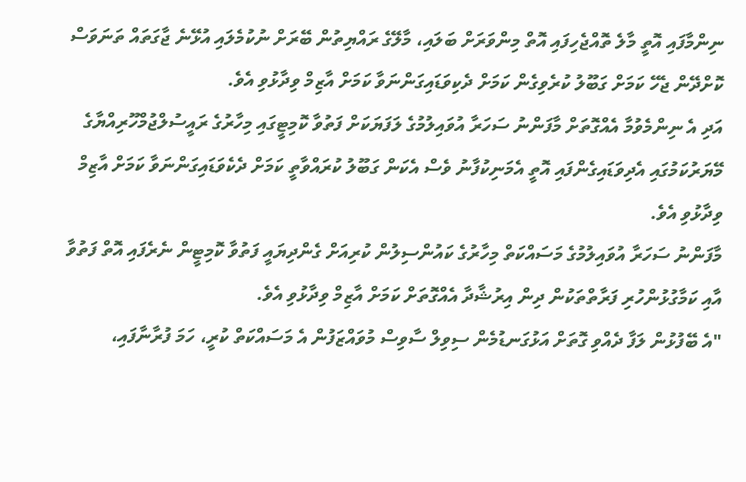ނިންމާފައި އޮތީ މާލެ ތޮއްޖެހިފައި އޮތް މިންވަރަށް ބަލައި، މާލޭގެ ރައްޔިތުން ބޭރަށް ނުކުމެލައި އުޅޭނެ ޖާގަތައް ތަނަވަސް ކޮށްދޭން ޖެހޭ ކަމަށް ގަބޫލު ކުރެވިގެން ކަމަށް ދެކިވަޑައިގަންނަވާ ކަމަށް އާޒިމް ވިދާޅުވި އެވެ.
އަދި އެ ނިންމެވުމާ އެއްގޮތަށް މާފަންނު ސަހަރާ އުވައިލުމުގެ ލަފަޔަކަށް ފަތުވާ ކޮމިޓީގައި މިހާރުގެ ރައީސުލްޖުމްހޫރިއްޔާގެ މޭޔަރުކަމުގައި އެދިވަޑައިގެންފައި އޮތީ އެމަނިކުފާނު ވެސް އެކަން ގަބޫލު ކުރައްވާތީ ކަމަށް ދެކެވަޑައިގަންނަވާ ކަމަށް އާޒިމް ވިދާޅުވި އެވެ.
މާފަންނު ސަހަރާ އުވައިލުމުގެ މަސައްކަތް މިހާރުގެ ކައުންސިލުން ކުރިއަށް ގެންދިޔައީ ފަތުވާ ކޮމިޓީން ނެރެފައި އޮތް ފަތުވާ އާއި ކަމާގުޅުންހުރި ފަރާތްތަކުން ދިން އިރުޝާދާ އެއްގޮތަށް ކަމަށް އާޒިމް ވިދާޅުވި އެވެ.
"އެ ބޭފުޅުން ލަފާ ދެއްވި ގޮތަށް އަޅުގަނޑުމެން ސިވިލް ސާވިސް މުވައްޒަފުން އެ މަސައްކަތް ކުރީ، ހަމަ ފުރާނާފައި،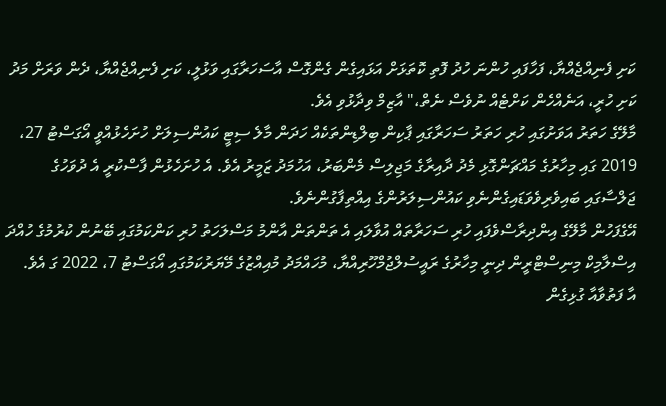ކަށި ފެނިއްޖެއްޔާ، ފަހާފައި ހުންނަ ހުދު ފޮތި ކޮތަޅަށް އަޅައިގެން ގެންގޮސް އާސަހަރާގައި ވަޅުލީ، ކަށި ފެނިއްޖެއްޔާ، ދެން ވަރަށް މަދު ކަށި ހުރީ، އަނެއްހެން ކަށްޓެއް ނުވެސް ނެތް،" އާޒިމް ވިދާޅުވި އެވެ.
މާލޭގެ ހަތަރު އަވަށުގައި ހުރި ހަތަރު ސަހަރާގައި ޕާކިން ބިލްޑިންތަކެއް ހަދަން މާލެ ސިޓީ ކައުންސިލަށް ހުށަހެޅުއްވީ އޯގަސްޓު 27، 2019 ގައި މިހާރުގެ މައްޗަންގޮޅި މެދު ދާއިރާގެ މަޖިލިސް މެންބަރު، އަހުމަދު ޒަމީރު އެވެ. އެ ހުށަހެޅުން ފާސްކުރީ އެ ދުވަހުގެ ޖަލްސާގައި ބައިވެރިވެވަޑައިގެންނެވި ކައުންސިލަރުންގެ އިއްތިފާގުންނެވެ.
އޭގެފަހުން މާލޭގެ އިންދިރާސްވެފައި ހުރި ސަހަރާތައް އުވާލައި އެ ތަންތަން އާންމު މަސްލަހަތު ހުރި ކަންކަމުގައި ބޭނުން ކުރުމުގެ ހުއްދަ އިސްލާމިކް މިނިސްޓްރީން ދިނީ މިހާރުގެ ރައީސުލްޖުމްހޫރިއްޔާ، މުހައްމަދު މުއިއްޒުގެ މޭޔަރުކަމުގައި އޯގަސްޓު 7، 2022 ގަ އެވެ.
އާ ފަތުވާއާ ގުޅިގެން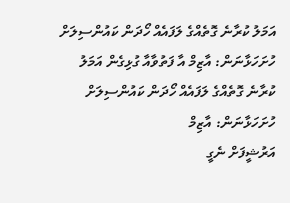އަމަލު ކުރާނެ ގޮތެއްގެ ލަފައެއް ހޯދަން ކައުންސިލަށް ހުށަހަޅާނަން: އާޒިމް އާ ފަތުވާއާ ގުޅިގެން އަމަލު ކުރާނެ ގޮތެއްގެ ލަފައެއް ހޯދަން ކައުންސިލަށް ހުށަހަޅާނަން: އާޒިމް
އަރުޝީފަށް ނެގީ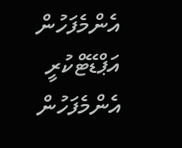އެންމެފަހުން އަޕްޑޭޓްކުރީ
އެންމެފަހުން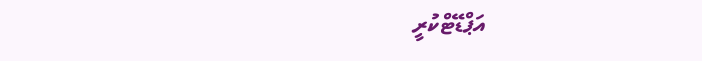އަޕްޑޭޓްކުރީ